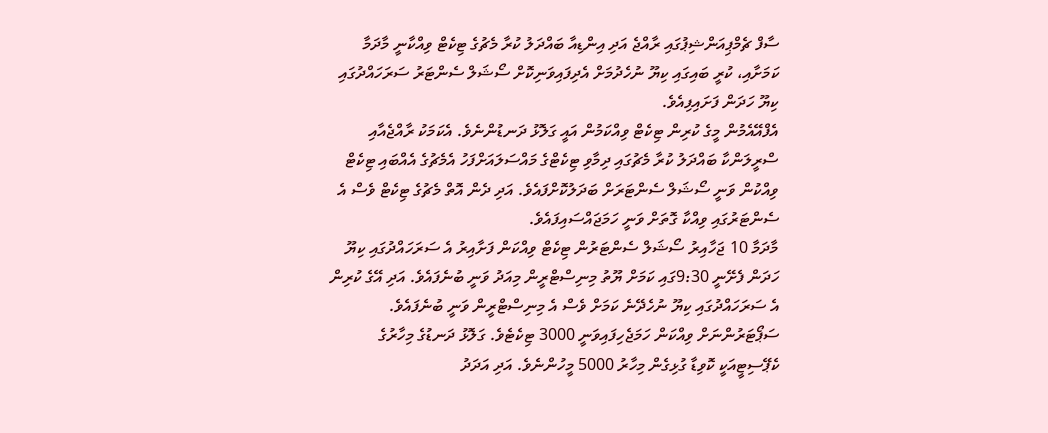ސާފް ޗެމްޕިއަންޝިޕުގައި ރާއްޖެ އަދި އިންޑިއާ ބައްދަލު ކުރާ މެޗުގެ ޓިކެޓް ވިއްކާނީ މާދަމާ ކަމަށާއި، ކުރީ ބައިގައި ކިޔޫ ނުހެދުމަށް އެދިފައިވަނިކޮށް ސޯޝަލް ސެންޓަރު ސަރަހައްދުގައި ކިޔޫ ހަދަން ފަށައިފިއެވެ.
އެފްއޭއެމުން މީގެ ކުރިން ޓިކެޓް ވިއްކަމުން އައީ ގަލޮޅު ދަނޑުންނެވެ. އެކަމަކު ރާއްޖެއާއި ސްރީލަންކާ ބައްދަލު ކުރާ މެޗުގައި ދިމާވި ޓިކެޓްގެ މައްސަލައަށްފަހު އެމެޗުގެ އެއްބައި ޓިކެޓް ވިއްކުން ވަނީ ސޯޝަލް ސެންޓަރަށް ބަދަލުކޮށްފައެވެ. އަދި ދެން އޮތް މެޗުގެ ޓިކެޓް ވެސް އެ ސެންޓަރުގައި ވިއްކާ ގޮތަށް ވަނީ ހަމަޖައްސައިފައެވެ.
މާދަމާ 10 ޖަހާއިރު ސޯޝަލް ސެންޓަރުން ޓިކެޓް ވިއްކަން ފަށާއިރު އެ ސަރަހައްދުގައި ކިޔޫ ހަދަން ފެށޭނީ 9:30ގައި ކަމަށް ޔޫތު މިނިސްޓްރީން މިއަދު ވަނީ ބުނެފައެވެ. އަދި އޭގެ ކުރިން އެ ސަރަހައްދުގައި ކިޔޫ ނުހެދޭނެ ކަމަށް ވެސް އެ މިނިސްޓްރީން ވަނީ ބުނެފައެވެ.
ސަޕޯޓަރުންނަށް ވިއްކަން ހަމަޖެހިފައިވަނީ 3000 ޓިކެޓެވެ. ގަލޮޅު ދަނޑުގެ މިހާރުގެ ކެޕޭސިޓީއަކީ ކޮވިޑާ ގުޅިގެން މިހާރު 5000 މީހުންނެވެ. އަދި އަދަދު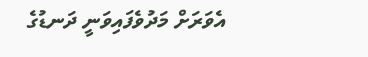އެވަރަށް މަދުވެފައިވަނީ ދަނޑުގެ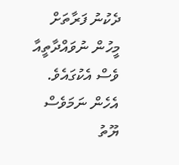ދެކުނު ފަރާތަށް މީހުން ނުވައްދާތީއާ ވެސް އެކުގައެވެ.
އެހެން ނަމަވެސް ޔޫތު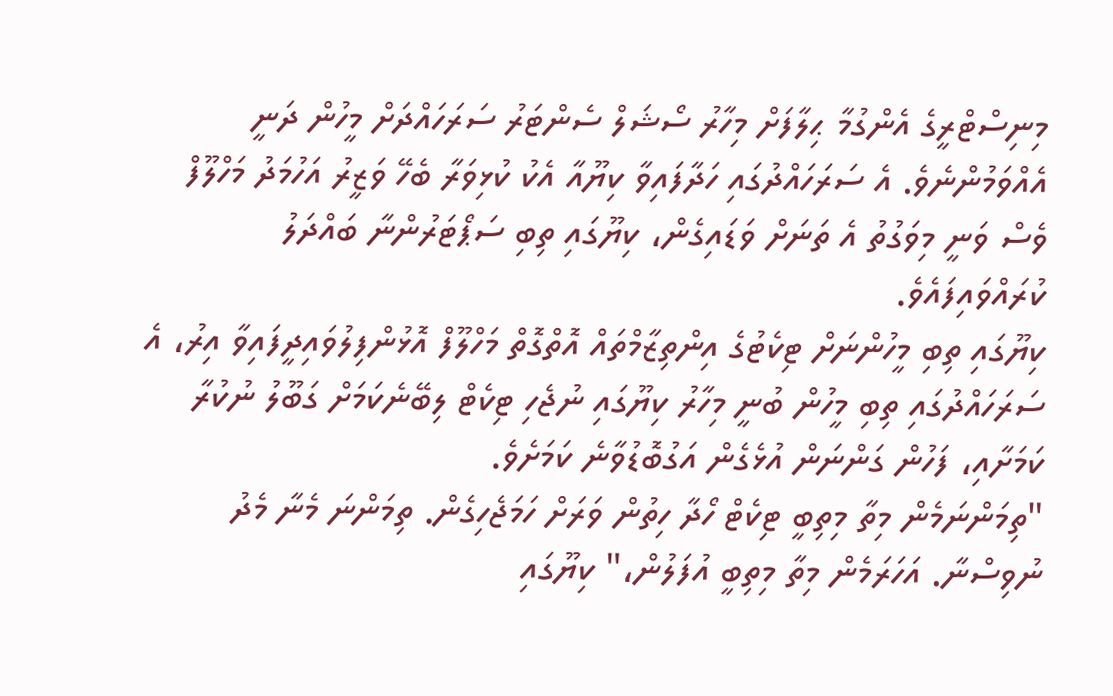މިނިސްޓްރީގެ އެންގުމާ ޙިލާފަށް މިހާރު ސޯޝަލް ސެންޓަރު ސަރަހައްދަށް މީހުން ދަނީ އެއްވަމުންނެވެ. އެ ސަރަހައްދުގައި ހަދާފައިވާ ކިޔޫއާ އެކު ކުޅިވަރާ ބެހޭ ވަޒީރު އަހުމަދު މަހްލޫފް ވެސް ވަނީ މިވަގުތު އެ ތަނަށް ވަޑައިގެން، ކިޔޫގައި ތިބި ސަޕޯޓަރުންނާ ބައްދަލު ކުރައްވައިފައެވެ.
ކިޔޫގައި ތިބި މީހުންނަށް ޓިކެޓުގެ އިންތިޒާމްތައް އޮތްގޮތް މަހްލޫފް އޮޅުންފިލުވައިދީފައިވާ އިރު، އެ ސަރަހައްދުގައި ތިބި މީހުން ބުނީ މިހާރު ކިޔޫގައި ނުޖެހި ޓިކެޓް ލިބޭނެކަމަށް ގަބޫލު ނުކުރާ ކަމަށާއި، ފަހުން ގަންނަން އުޅެގެން އަގުބޮޑުވާނެ ކަމަށެވެ.
"ތިމަންނަމެން މިތާ މިތިބީ ޓިކެޓް ހޯދާ ހިތުން ވަރަށް ހަމަޖެހިގެން. ތިމަންނަ މެނާ މެދު ނުވިސްނާ. އަހަރަމެން މިތާ މިތިބީ އުފަލުން،" ކިޔޫގައި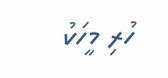ހުރި މީހަކު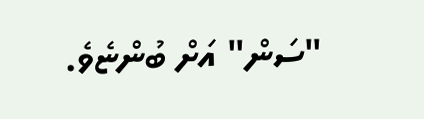"ސަން" އަށް ބުންޏެވެ.